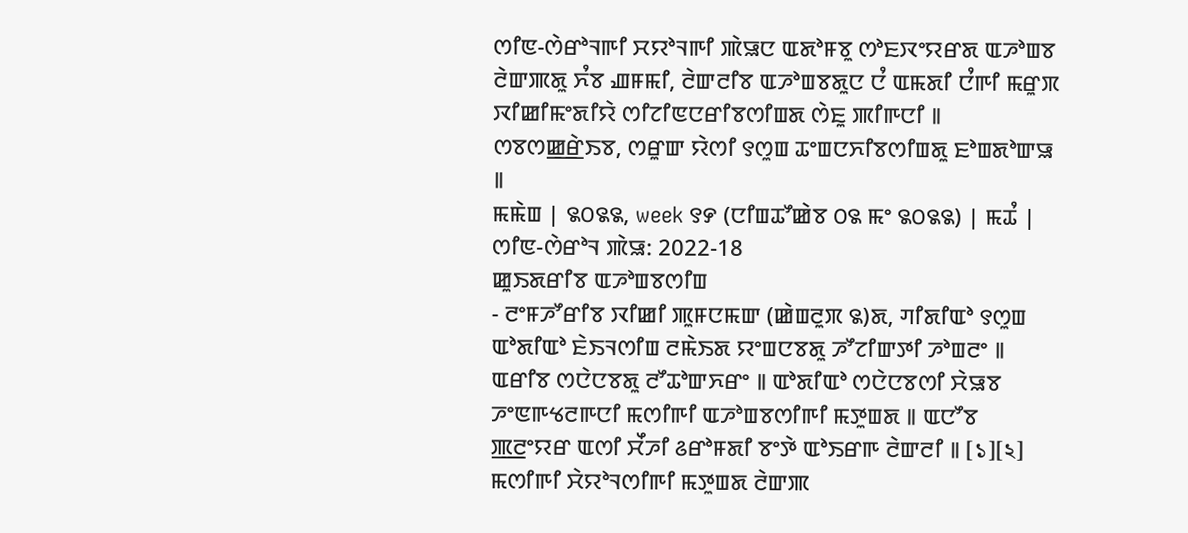ꯁꯤꯟ-ꯁꯥꯔꯣꯜꯒꯤ ꯆꯌꯣꯜꯒꯤ ꯄꯥꯎꯅ ꯑꯗꯣꯝꯕꯨ ꯁꯣꯐꯋꯦꯌꯔꯗ ꯑꯍꯣꯡꯕ ꯂꯥꯛꯄꯗꯨ ꯈꯪꯕ ꯉꯝꯃꯤ, ꯂꯥꯛꯂꯤꯕ ꯑꯍꯣꯡꯕꯗꯨꯅ ꯅꯪ ꯑꯃꯗꯤ ꯅꯪꯒꯤ ꯃꯔꯨꯞ ꯋꯤꯀꯤꯃꯦꯗꯤꯌꯥ ꯁꯤꯖꯤꯟꯅꯔꯤꯕꯁꯤꯡꯗ ꯁꯥꯐꯨ ꯄꯤꯒꯅꯤ ꯫ ꯁꯕꯁꯀ꯭ꯔꯥꯏꯕ, ꯁꯔꯨꯛ ꯌꯥꯁꯤ ꯱ꯁꯨꯡ ꯊꯦꯡꯅꯈꯤꯕꯁꯤꯡꯗꯨ ꯐꯣꯡꯗꯣꯛꯎ ꯫
ꯃꯃꯥꯡ | ꯲꯰꯲꯲, week ꯱꯸ (ꯅꯤꯡꯊꯧꯀꯥꯕ ꯰꯲ ꯃꯦ ꯲꯰꯲꯲) | ꯃꯊꯪ |
ꯁꯤꯟ-ꯁꯥꯔꯣꯜ ꯄꯥꯎ: 2022-18
ꯀꯨꯏꯗꯔꯤꯕ ꯑꯍꯣꯡꯕꯁꯤꯡ
- ꯂꯦꯝꯍꯧꯔꯤꯕ ꯋꯤꯀꯤ ꯄꯨꯝꯅꯃꯛ (ꯀꯥꯡꯂꯨꯞ ꯲)ꯗ, ꯚꯤꯗꯤꯑꯣ ꯱ꯁꯨꯡ ꯑꯣꯗꯤꯑꯣ ꯐꯥꯏꯜꯁꯤꯡ ꯂꯃꯥꯏꯗ ꯌꯦꯡꯅꯕꯗꯨ ꯍꯧꯖꯤꯛꯇꯤ ꯍꯣꯡꯂꯦ ꯫ ꯑꯔꯤꯕ ꯁꯅꯥꯅꯕꯗꯨ ꯂꯧꯊꯣꯛꯈꯔꯦ ꯫ ꯑꯣꯗꯤꯑꯣ ꯁꯅꯥꯅꯕꯁꯤ ꯆꯥꯎꯕ ꯍꯦꯟꯒꯠꯂꯒꯅꯤ ꯃꯁꯤꯒꯤ ꯑꯍꯣꯡꯕꯁꯤꯒꯤ ꯃꯇꯨꯡꯗ ꯫ ꯑꯅꯧꯕ ꯄ꯭ꯂꯦꯌꯔ ꯑꯁꯤ ꯆꯩꯍꯤ ꯴ꯔꯣꯝꯗꯤ ꯕꯦꯇꯥ ꯑꯣꯏꯔꯒ ꯂꯥꯛꯂꯤ ꯫ [১][২]
ꯃꯁꯤꯒꯤ ꯆꯥꯌꯣꯜꯁꯤꯒꯤ ꯃꯇꯨꯡꯗ ꯂꯥꯛꯄ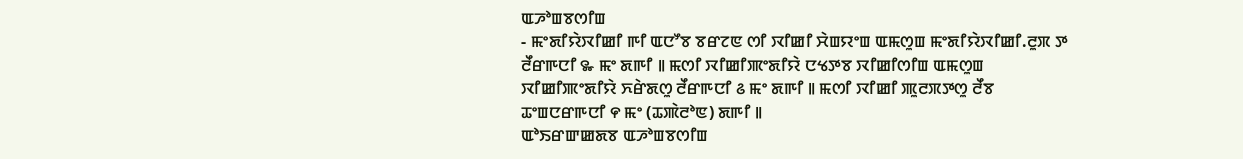ꯑꯍꯣꯡꯕꯁꯤꯡ
- ꯃꯦꯗꯤꯌꯥꯋꯤꯀꯤ ꯒꯤ ꯑꯅꯧꯕ ꯕꯔꯖꯟ ꯁꯤ ꯋꯤꯀꯤ ꯆꯥꯡꯌꯦꯡ ꯑꯃꯁꯨꯡ ꯃꯦꯗꯤꯌꯥꯋꯤꯀꯤ.ꯂꯨꯞ ꯇ ꯂꯩꯔꯒꯅꯤ ꯳ ꯃꯦ ꯗꯒꯤ ꯫ ꯃꯁꯤ ꯋꯤꯀꯤꯄꯦꯗꯤꯌꯥ ꯅꯠꯇꯕ ꯋꯤꯀꯤꯁꯤꯡ ꯑꯃꯁꯨꯡ ꯋꯤꯀꯤꯄꯦꯗꯤꯌꯥ ꯈꯔꯥꯗꯁꯨ ꯂꯩꯔꯒꯅꯤ ꯴ ꯃꯦ ꯗꯒꯤ ꯫ ꯃꯁꯤ ꯋꯤꯀꯤ ꯄꯨꯂꯞꯇꯁꯨ ꯂꯩꯕ ꯊꯦꯡꯅꯔꯒꯅꯤ ꯵ ꯃꯦ (ꯊꯄꯥꯂꯣꯟ) ꯗꯒꯤ ꯫
ꯑꯣꯏꯔꯛꯀꯗꯕ ꯑꯍꯣꯡꯕꯁꯤꯡ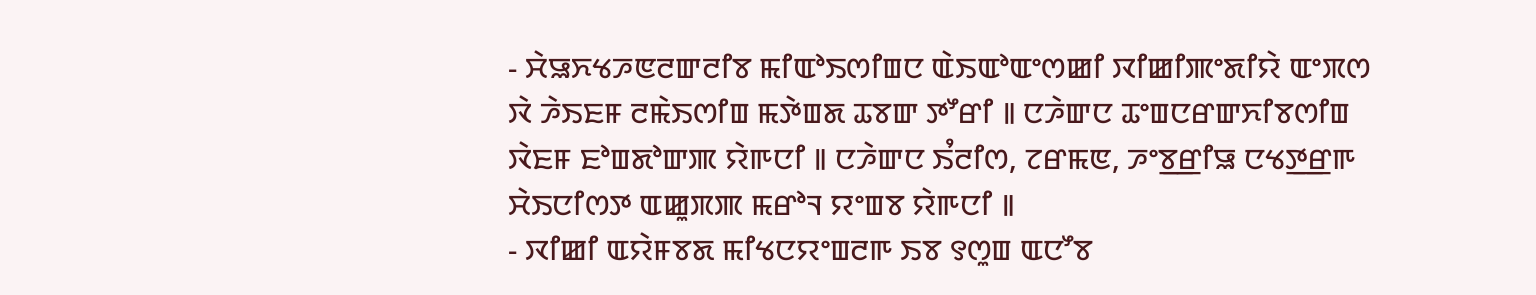- ꯆꯥꯎꯈꯠꯍꯟꯂꯛꯂꯤꯕ ꯃꯤꯑꯣꯏꯁꯤꯡꯅ ꯑꯥꯏꯑꯣꯑꯦꯁꯀꯤ ꯋꯤꯀꯤꯄꯦꯗꯤꯌꯥ ꯑꯦꯞꯁ ꯋꯥ ꯍꯥꯏꯐꯝ ꯂꯃꯥꯏꯁꯤꯡ ꯃꯇꯥꯡꯗ ꯊꯕꯛ ꯇꯧꯔꯤ ꯫ ꯅꯍꯥꯛꯅ ꯊꯦꯡꯅꯔꯛꯈꯤꯕꯁꯤꯡ ꯋꯥꯐꯝ ꯐꯣꯡꯗꯣꯛꯄ ꯌꯥꯒꯅꯤ ꯫ ꯅꯍꯥꯛꯅ ꯏꯪꯂꯤꯁ, ꯖꯔꯃꯟ, ꯍꯦꯕ꯭ꯔꯤꯎ ꯅꯠꯇ꯭ꯔꯒ ꯆꯥꯏꯅꯤꯁꯇ ꯑꯀꯨꯞꯄ ꯃꯔꯣꯜ ꯌꯦꯡꯕ ꯌꯥꯒꯅꯤ ꯫
- ꯋꯤꯀꯤ ꯑꯌꯥꯝꯕꯗ ꯃꯤꯠꯅꯌꯦꯡꯂꯒ ꯏꯕ ꯱ꯁꯨꯡ ꯑꯅꯧꯕ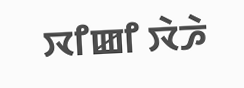ꯋꯤꯀꯤ ꯋꯥꯍꯥ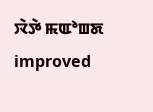ꯋꯥꯇꯥ ꯃꯑꯣꯡꯗ improved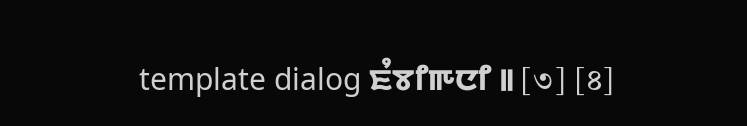template dialog ꯐꯪꯕꯤꯒꯅꯤ ꯫ [৩] [৪]